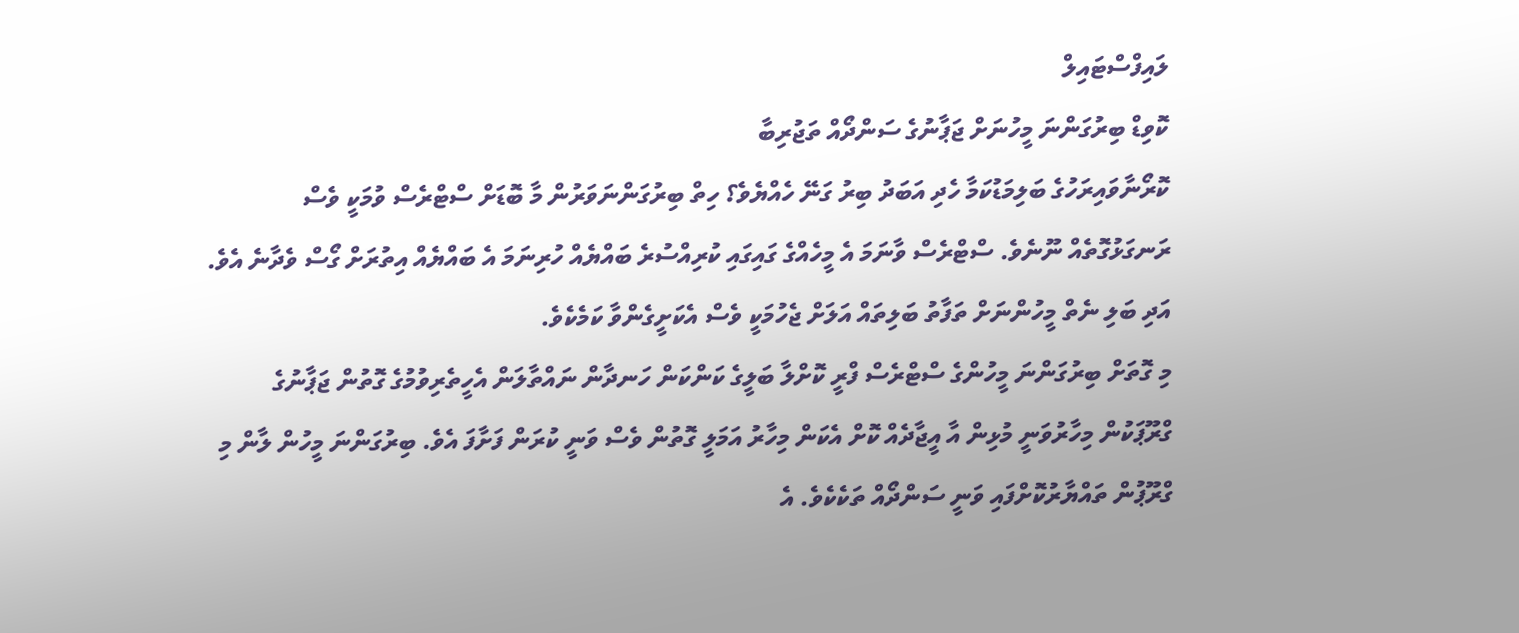ލައިފްސްޓައިލް
ކޮވިޑް ބިރުގަންނަ މީހުނަށް ޖަޕާނުގެ ސަންދޯއް ތަޖުރިބާ
ކޮރޯނާވައިރަހުގެ ބަލިމަޑުކަމާ ހެދި އަބަދު ބިރު ގަނޭ ހެއްޔެވެ؟ ހިތް ބިރުގަންނަވަރުން މާ ބޮޑަށް ސްޓްރެސް ވުމަކީ ވެސް ރަނގަޅުގޮތެއް ނޫނެވެ. ސްޓްރެސް ވާނަމަ އެ މީހެއްގެ ގައިގައި ކުރިއްސުރެ ބައްޔެއް ހުރިނަމަ އެ ބައްޔެއް އިތުރަށް ގޯސް ވެދާނެ އެވެ. އަދި ބަލި ނެތް މީހުންނަށް ތަފާތު ބަލިތައް އަލަށް ޖެހުމަކީ ވެސް އެކަށީގެންވާ ކަމެކެވެ.
މި ގޮތަށް ބިރުގަންނަ މީހުންގެ ސްޓްރެސް ފްރީ ކޮށްލާ ބަލީގެ ކަންކަން ހަނދާން ނައްތާލަން އެހީތެރިވުމުގެ ގޮތުން ޖަޕާނުގެ ގްރޫޕަކުން މިހާރުވަނީ މުޅިން އާ އީޖާދެއް ކޮށް އެކަން މިހާރު އަމަލީ ގޮތުން ވެސް ވަނީ ކުރަން ފަށާފަ އެވެ. ބިރުގަންނަ މީހުން ލާން މި ގްރޫޕުން ތައްޔާރުކޮށްފައި ވަނީ ސަންދޯއް ތަކެކެވެ. އެ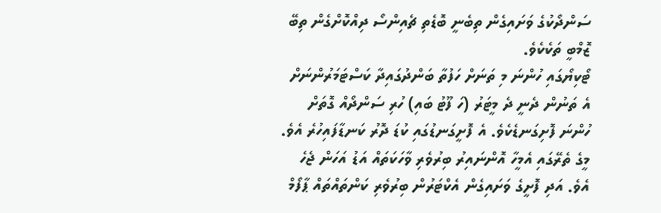ސަންދޯކުގެ ވަށައިގެން ތިބެނީ ބޮޑެތި ޗެއިންސޯ ދިއްކޮށްގެން ތިބޭ ޒޮމްބީ ތަކެކެވެ.
ޓޯކިޔޯގައި ހުންނަ މި ތަނަށް ހަފުތާ ބަންދުގައިދާ ކަސްޓަމަރުންނަށް އެ ތަނުން ދެނީ ދެ މީޓަރު (ހަ ފޫޓު ބައި) ހުރި ސަންދޯއް ގޮތަށް ހުންނަ ފޮށިގަނޑެކެވެ. އެ ފޮށީގަނޑުގައި ކުޑަ ދޮރު ކަނޑާފައިހުރެ އެވެ. މީގެ ތެރޭގައި އެމީހާ އޮންނައިރު ބިރުވެރި ވާހަކަތައް އަޑު އަހަން ޖެހެ އެވެ. އަދި ފޮށީގެ ވަށައިގެން އެކްޓަރުން ބިރުވެރި ކަންތައްތައް ޕާފޯމް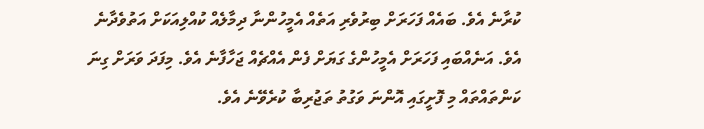ކުރާނެ އެވެ. ބައެއް ފަހަރަށް ބިރުވެރި އަތެއް އެމީހުންނާ ދިމާލެއް ކުއްލިއަކަށް އަތުވެދާނެ އެވެ. އަނެއްބައި ފަހަރަށް އެމީހުންގެ ގަޔަށް ފެން އެއްޗެއް ޖަހާފާނެ އެވެ. މިފަދަ ވަރަށް ގިނަ ކަންތައްތައް މި ފޮށީގައި އޮންނަ ވަގުތު ތަޖުރިބާ ކުރެވޭނެ އެވެ.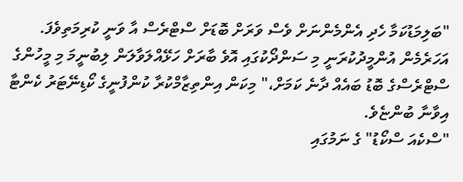"ބަލިމަޑުކަމާ ހެދި އެންމެންނަށް ވެސް ވަރަށް ބޮޑަށް ސްޓްރެސް އާ ވަނީ ކުރިމަތިވެފަ. އަހަރެމެން އުންމީދުކުރަނީ މި ސަންދޯކުގައި އޮވެ ބާރަށް ހަޅޭއްލަވާލަން ލިބުނީމަ މި މީހުންގެ ސްޓްރެސްގެ ބޮޑު ބައެއް ދާނެ ކަމަށް،" މިކަން އިންތިޒާމްކުރާ ކުންފުނީގެ ކޯޑިނޭޓަރު ކެންޓާ އިވާނާ ބުންޏެވެ.
"ސްކެއަ ސްކޯޑު" ގެ ނަމުގައި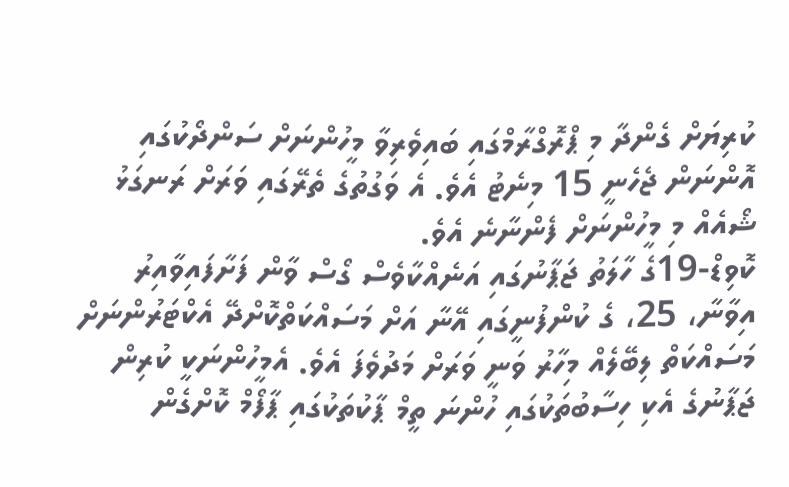ކުރިޔަށް ގެންދާ މި ޕްރޮގްރާމްގައި ބައިވެރިވާ މީހުންނަށް ސަންދޯކުގައި އޮންނަން ޖެހެނީ 15 މިނެޓު އެވެ. އެ ވަގުތުގެ ތެރޭގައި ވަރަށް ރަނގަޅު ޝޯއެއް މި މީހުންނަށް ފެންނާނެ އެވެ.
ކޮވިޑް-19ގެ ހާލަތު ޖަޕާނުގައި އަނެއްކާވެސް ގޯސް ވާން ފަށާފައިވާއިރު އިވާނާ، 25، ގެ ކުންފުނީގައި އޭނާ އަށް މަސައްކަތްކޮށްދޭ އެކްޓަރުންނަށް މަސައްކަތް ލިބޭލެއް މިހާރު ވަނީ ވަރަށް މަދުވެފަ އެވެ. އެމީހުންނަކީ ކުރިން ޖަޕާނުގެ އެކި ހިސާބުތަކުގައި ހުންނަ ތީމް ޕާކުތަކުގައި ޕާފޯމް ކޮށްގެން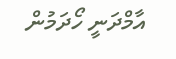އާމްދަނީ ހޯދަމުން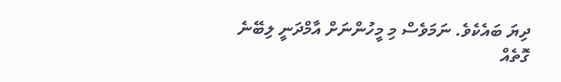ދިޔަ ބައެކެވެ. ނަމަވެސް މި މީހުންނަށް އާމްދަނީ ލިބޭނެ ގޮތެއް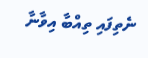ނެތިފައި ތިއްބާ އިވާނާ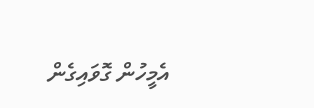އެމީހުން ގޮވައިގެން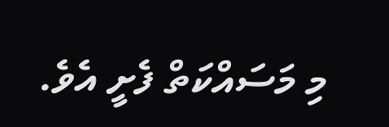މި މަސައްކަތް ފެށީ އެވެ.